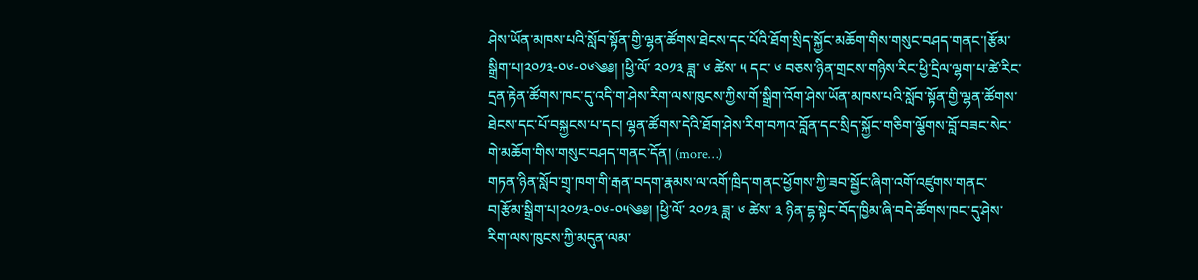ཤེས་ཡོན་མཁས་པའི་སློབ་སྟོན་གྱི་ལྷན་ཚོགས་ཐེངས་དང་པོའི་ཐོག་སྲིད་སྐྱོང་མཆོག་གིས་གསུང་བཤད་གནང་།རྩོམ་སྒྲིག་པ།༢༠༡༣-༠༦-༠༦༄༅། །ཕྱི་ལོ་ ༢༠༡༣ ཟླ་ ༦ ཚེས་ ༥ དང་ ༦ བཅས་ཉིན་གྲངས་གཉིས་རིང་ཕྱི་དྲིལ་ལྷག་པ་ཚེ་རིང་དྲན་རྟེན་ཚོགས་ཁང་དུ་འདི་ག་ཤེས་རིག་ལས་ཁུངས་ཀྱིས་གོ་སྒྲིག་འོག་ཤེས་ཡོན་མཁས་པའི་སློབ་སྟོན་གྱི་ལྷན་ཚོགས་ཐེངས་དང་པོ་བསྐྱངས་པ་དང། ལྷན་ཚོགས་དེའི་ཐོག་ཤེས་རིག་བཀའ་བློན་དང་སྲིད་སྐྱོང་གཅིག་ལྕོགས་བློ་བཟང་སེང་གེ་མཆོག་གིས་གསུང་བཤད་གནང་དོན། (more…)
གཏན་ཉིན་སློབ་གྲྭ་ཁག་གི་རྒན་བདག་རྣམས་ལ་འགོ་ཁྲིད་གནང་ཕྱོགས་ཀྱི་ཟབ་སྦྱོང་ཞིག་འགོ་འཛུགས་གནང་བ།རྩོམ་སྒྲིག་པ།༢༠༡༣-༠༦-༠༥༄༅། །ཕྱི་ལོ་ ༢༠༡༣ ཟླ་ ༦ ཚེས་ ༣ ཉིན་དྷ་སྟེང་བོད་ཁྱིམ་ཞི་བདེ་ཚོགས་ཁང་དུ་ཤེས་རིག་ལས་ཁུངས་ཀྱི་མདུན་ལམ་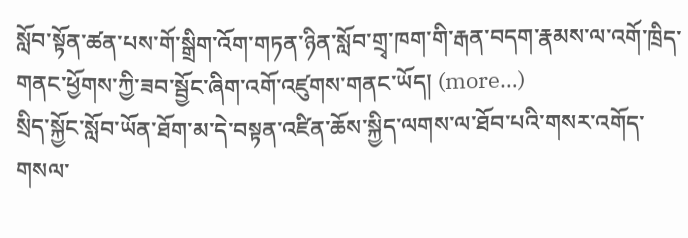སློབ་སྟོན་ཚན་པས་གོ་སྒྲིག་འོག་གཏན་ཉིན་སློབ་གྲྭ་ཁག་གི་རྒན་བདག་རྣམས་ལ་འགོ་ཁྲིད་གནང་ཕྱོགས་ཀྱི་ཟབ་སྦྱོང་ཞིག་འགོ་འཛུགས་གནང་ཡོད། (more…)
སྲིད་སྐྱོང་སློབ་ཡོན་ཐོག་མ་དེ་བསྟན་འཛིན་ཆོས་སྐྱིད་ལགས་ལ་ཐོབ་པའི་གསར་འགོད་གསལ་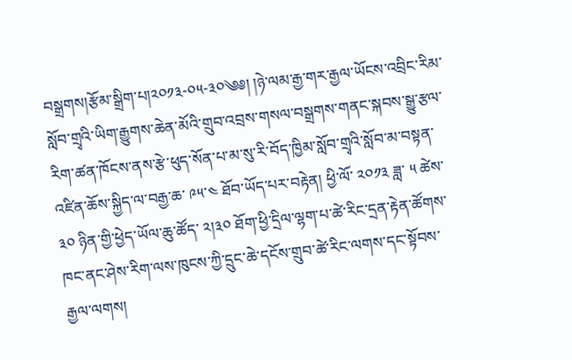བསྒྲགས།རྩོམ་སྒྲིག་པ།༢༠༡༣-༠༥-༣༠༄༅། །ཉེ་ལམ་རྒྱ་གར་རྒྱལ་ཡོངས་འབྲིང་རིམ་སློབ་གྲྭའི་ཡིག་རྒྱུགས་ཆེན་མོའི་གྲུབ་འབྲས་གསལ་བསྒྲགས་གནང་སྐབས་སྒྱུ་རྩལ་རིག་ཚན་ཁོངས་ནས་རྩེ་ཕུད་སོན་པ་མ་སུ་རི་བོད་ཁྱིམ་སློབ་གྲྭའི་སློབ་མ་བསྟན་འཛིན་ཆོས་སྐྱིད་ལ་བརྒྱ་ཆ་ ༩༥་༤ ཐོབ་ཡོད་པར་བརྟེན། ཕྱི་ལོ་ ༢༠༡༣ ཟླ་ ༥ ཚེས་ ༣༠ ཉིན་གྱི་ཕྱེད་ཡོལ་ཆུ་ཚོད་ ༢།༣༠ ཐོག་ཕྱི་དྲིལ་ལྷག་པ་ཚེ་རིང་དྲན་རྟེན་ཚོགས་ཁང་ནང་ཤེས་རིག་ལས་ཁུངས་ཀྱི་དྲུང་ཆེ་དངོས་གྲུབ་ཚེ་རིང་ལགས་དང་སྟོབས་རྒྱལ་ལགས།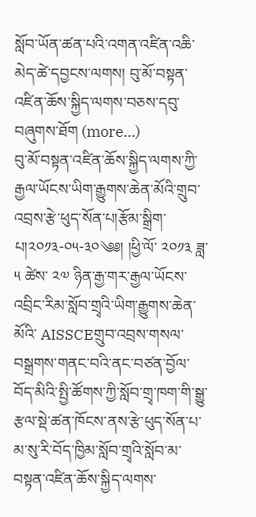སློབ་ཡོན་ཚན་པའི་འགན་འཛིན་འཆི་མེད་ཚེ་དབྱངས་ལགས། བུ་མོ་བསྟན་འཛིན་ཆོས་སྐྱིད་ལགས་བཅས་དབུ་བཞུགས་ཐོག (more…)
བུ་མོ་བསྟན་འཛིན་ཆོས་སྐྱིད་ལགས་ཀྱི་རྒྱལ་ཡོངས་ཡིག་རྒྱུགས་ཆེན་མོའི་གྲུབ་འབྲས་རྩེ་ཕུད་སོན་པ།རྩོམ་སྒྲིག་པ།༢༠༡༣-༠༥-༣༠༄༅། །ཕྱི་ལོ་ ༢༠༡༣ ཟླ་ ༥ ཚེས་ ༢༧ ཉིན་རྒྱ་གར་རྒྱལ་ཡོངས་འབྲིང་རིམ་སློབ་གྲྭའི་ཡིག་རྒྱུགས་ཆེན་མོའི་ AISSCEགྲུབ་འབྲས་གསལ་བསྒྲགས་གནང་བའི་ནང་བཙན་བྱོལ་བོད་མིའི་སྤྱི་ཚོགས་ཀྱི་སློབ་གྲྭ་ཁག་གི་སྒྱུ་རྩལ་སྡེ་ཚན་ཁོངས་ནས་རྩེ་ཕུད་སོན་པ་མ་སུ་རི་བོད་ཁྱིམ་སློབ་གྲྭའི་སློབ་མ་བསྟན་འཛིན་ཆོས་སྐྱིད་ལགས་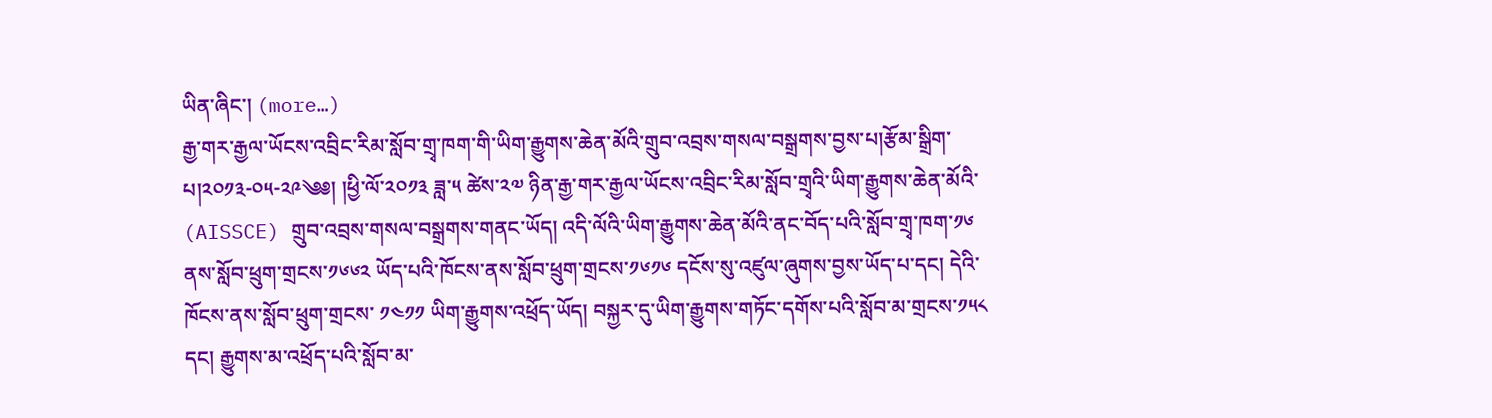ཡིན་ཞིང་། (more…)
རྒྱ་གར་རྒྱལ་ཡོངས་འབྲིང་རིམ་སློབ་གྲྭ་ཁག་གི་ཡིག་རྒྱུགས་ཆེན་མོའི་གྲུབ་འབྲས་གསལ་བསྒྲགས་བྱས་པ།རྩོམ་སྒྲིག་པ།༢༠༡༣-༠༥-༢༩༄༅། །ཕྱི་ལོ་༢༠༡༣ ཟླ་༥ ཚེས་༢༧ ཉིན་རྒྱ་གར་རྒྱལ་ཡོངས་འབྲིང་རིམ་སློབ་གྲྭའི་ཡིག་རྒྱུགས་ཆེན་མོའི་ (AISSCE) གྲུབ་འབྲས་གསལ་བསྒྲགས་གནང་ཡོད། འདི་ལོའི་ཡིག་རྒྱུགས་ཆེན་མོའི་ནང་བོད་པའི་སློབ་གྲྭ་ཁག་༡༦ ནས་སློབ་ཕྲུག་གྲངས་༡༦༦༢ ཡོད་པའི་ཁོངས་ནས་སློབ་ཕྲུག་གྲངས་༡༦༡༦ དངོས་སུ་འཛུལ་ཞུགས་བྱས་ཡོད་པ་དང། དེའི་ཁོངས་ནས་སློབ་ཕྲུག་གྲངས་ ༡༤༡༡ ཡིག་རྒྱུགས་འཕྲོད་ཡོད། བསྐྱར་དུ་ཡིག་རྒྱུགས་གཏོང་དགོས་པའི་སློབ་མ་གྲངས་༡༥༨ དང། རྒྱུགས་མ་འཕྲོད་པའི་སློབ་མ་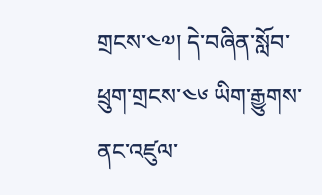གྲངས་༤༧། དེ་བཞིན་སློབ་ཕྲུག་གྲངས་༤༦ ཡིག་རྒྱུགས་ནང་འཛུལ་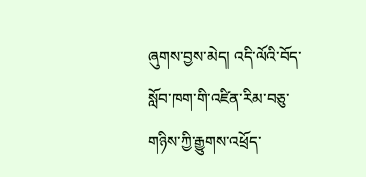ཞུགས་བྱས་མེད། འདི་ལོའི་བོད་སློབ་ཁག་གི་འཛིན་རིམ་བཅུ་གཉིས་ཀྱི་རྒྱུགས་འཕྲོད་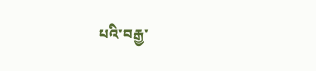པའི་བརྒྱ་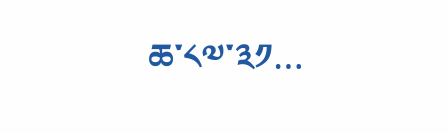ཆ་༨༧་༣༡…